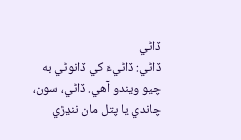ڏاڻي
ڏاڻي: ڏاڻيءَ کي ڏانوڻي به چيو ويندو آهي. ڏاڻي، سون، چاندي يا پتل مان ننڍڙي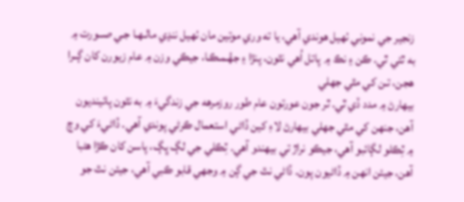زنجير جي نموني ٺهيل هوندي آهي، يا ته وري موتين مان ٺهيل ننڍي مالـهـا جـي صــورت ۾ به ٿئي ٿي. ڪن ۽ نڪ ۾ پاتل اُهي نٿون، پنڙا ۽ جھُـمـڪـا، جيڪي وزن ۾ عام زيورن کان ڳــرا هجن، تـن کي مٿي جهلي
بيهارڻ ۾ مدد ڏي ٿي. ٿر جون عورتون عام طور روزمرهه جي زندگيءَ ۾ به نٿون پائينديون آهن، جنهن کي مٿي جھلي بيهارڻ لاءِ کين ڏاڻي استعمال ڪرڻي پوندي آهي. ڏاڻيءَ کي وچ ۾ ٽِڪلو لڳائبو آهي، جيڪو نراڙ تي بيهندو آهي. ٽِڪلي جي لڳ ڀڳ، پاسن کان ڪڙا هڻبا آهن، جيئن انهن ۾ ڏاڻيون پون. ڏاڻي نٿ جي ڳن ۾ وجهي قابو ڪبي آهي، جيئن نٿ جو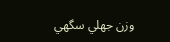وزن جهلي سگهي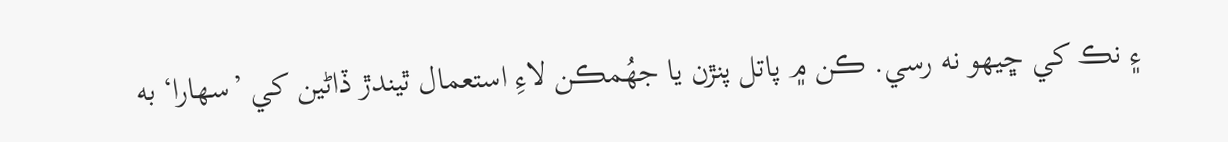۽ نڪ کي ڇيهو نه رسي. ڪن ۾ پاتل پنڙن يا جھُمڪن لاءِ استعمال ٿيندڙ ڏاڻين کي ’سهارا‘ به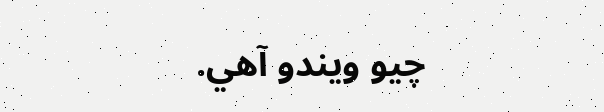چيو ويندو آهي.